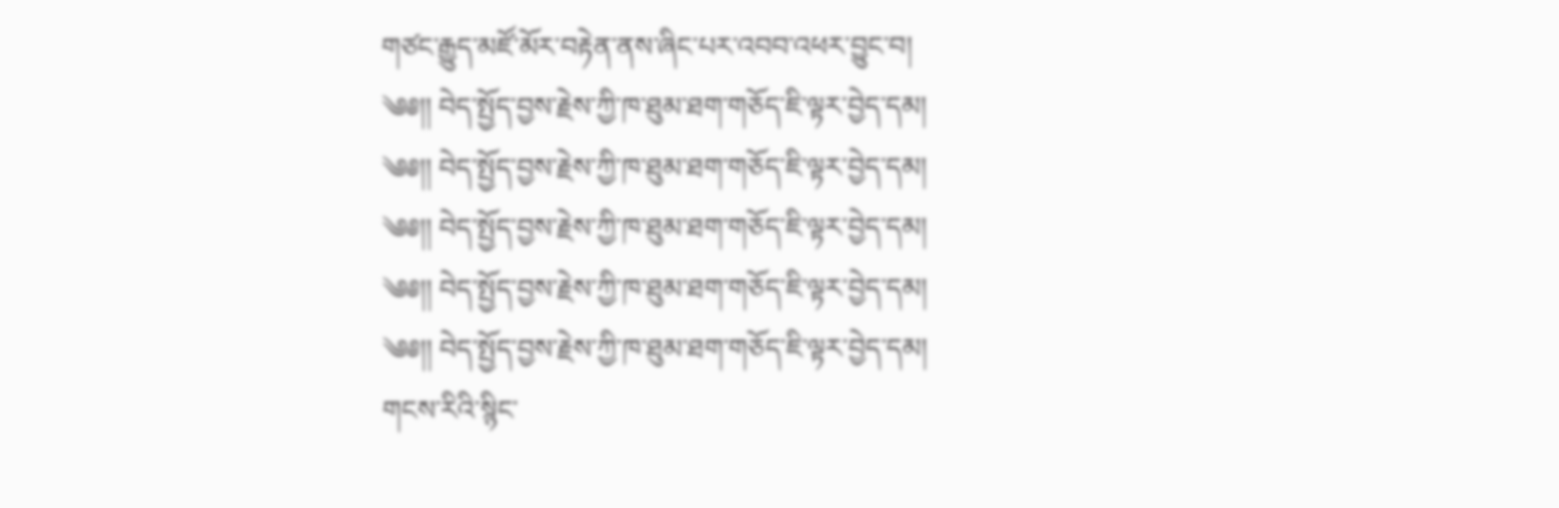གཙང་རྒྱུད་མཛོ་མོར་བརྟེན་ནས་ཞིང་པར་འབབ་འཕར་བྱུང་བ།
༄༅།། བེད་སྤྱོད་བྱས་རྗེས་ཀྱི་ཁ་ཐུམ་ཐག་གཅོད་ཇི་ལྟར་བྱེད་དམ།
༄༅།། བེད་སྤྱོད་བྱས་རྗེས་ཀྱི་ཁ་ཐུམ་ཐག་གཅོད་ཇི་ལྟར་བྱེད་དམ།
༄༅།། བེད་སྤྱོད་བྱས་རྗེས་ཀྱི་ཁ་ཐུམ་ཐག་གཅོད་ཇི་ལྟར་བྱེད་དམ།
༄༅།། བེད་སྤྱོད་བྱས་རྗེས་ཀྱི་ཁ་ཐུམ་ཐག་གཅོད་ཇི་ལྟར་བྱེད་དམ།
༄༅།། བེད་སྤྱོད་བྱས་རྗེས་ཀྱི་ཁ་ཐུམ་ཐག་གཅོད་ཇི་ལྟར་བྱེད་དམ།
གངས་རིའི་སྙིང་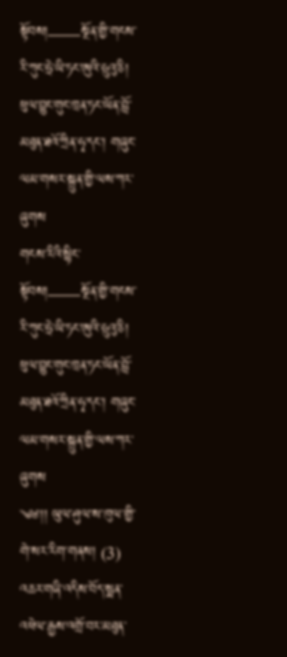སྟོབས།——སྔོན་གྱི་གངས་རི་ཀུང་ཧྲེ་ཡི་ཏང་ཨུའི་ཧྲུའུ་ཅི། ཕུལ་བྱུང་གུང་ཁྲན་ཏང་ཡོན་བློ་མཐུན་ཐའོ་ཀྲིན་ཧྭ་དང་། གཞུང་ལམ་གསར་སྐྲུན་གྱི་ལས་ཀར་ཞུགས
གངས་རིའི་སྙིང་སྟོབས།——སྔོན་གྱི་གངས་རི་ཀུང་ཧྲེ་ཡི་ཏང་ཨུའི་ཧྲུའུ་ཅི། ཕུལ་བྱུང་གུང་ཁྲན་ཏང་ཡོན་བློ་མཐུན་ཐའོ་ཀྲིན་ཧྭ་དང་། གཞུང་ལམ་གསར་སྐྲུན་གྱི་ལས་ཀར་ཞུགས
༄༅།། ཡུལ་ཤུལ་ས་ཁུལ་གྱི་གེ་སར་རིག་གནས། (3)
འཆར་གཞི་འདིས་བོད་སྨན་འཕེལ་རྒྱས་འགྲོ་བར་མཐུན་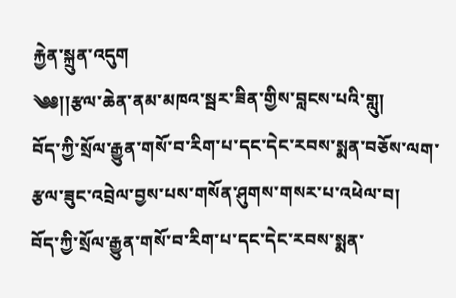རྐྱེན་སྐྲུན་འདུག
༄༅།།རྩལ་ཆེན་ནམ་མཁའ་སྦར་ཟིན་གྱིས་བླངས་པའི་གླུ།
བོད་ཀྱི་སྲོལ་རྒྱུན་གསོ་བ་རིག་པ་དང་དེང་རབས་སྨན་བཅོས་ལག་རྩལ་ཟུང་འབྲེལ་བྱས་པས་གསོན་ཤུགས་གསར་པ་འཕེལ་བ།
བོད་ཀྱི་སྲོལ་རྒྱུན་གསོ་བ་རིག་པ་དང་དེང་རབས་སྨན་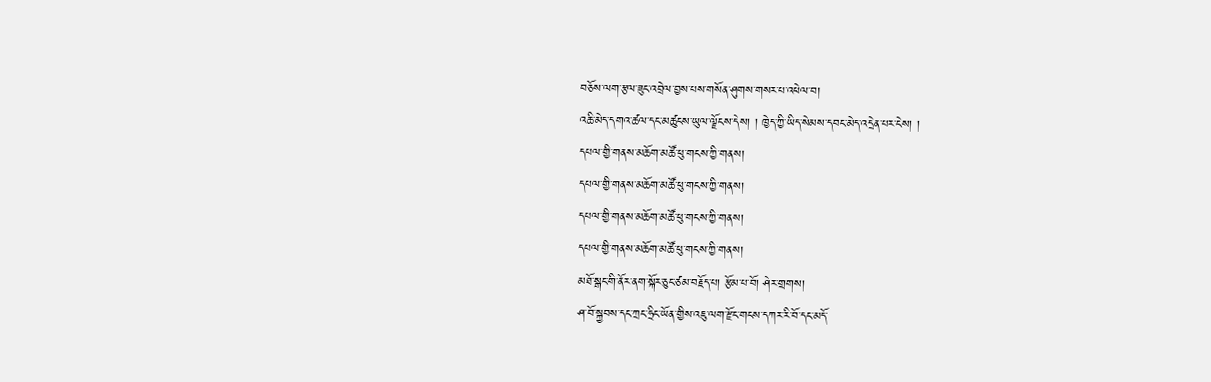བཅོས་ལག་རྩལ་ཟུང་འབྲེལ་བྱས་པས་གསོན་ཤུགས་གསར་པ་འཕེལ་བ།
འཆི་མེད་དགའ་ཚལ་དང་མཚུངས་ཡུལ་ལྗོངས་དེས། ། ཁྱེད་ཀྱི་ཡིད་སེམས་དབང་མེད་འདྲེན་པར་ངེས། །
དཔལ་གྱི་གནས་མཆོག་མཚོ་ཕུ་གངས་ཀྱི་གནས།
དཔལ་གྱི་གནས་མཆོག་མཚོ་ཕུ་གངས་ཀྱི་གནས།
དཔལ་གྱི་གནས་མཆོག་མཚོ་ཕུ་གངས་ཀྱི་གནས།
དཔལ་གྱི་གནས་མཆོག་མཚོ་ཕུ་གངས་ཀྱི་གནས།
མཐོ་སྒང་གི་ནོར་ནག་སྐོར་ཅུང་ཙམ་བརྗོད་པ། རྩོམ་པ་བོ། ཤེར་གྲགས།
ཤ་བོ་སྐྱབས་དང་ཀྲང་ཧྲིང་ཡོན་གྱིས་འཇུ་ལག་རྫོང་གངས་དཀར་རི་བོ་དང་མདོ་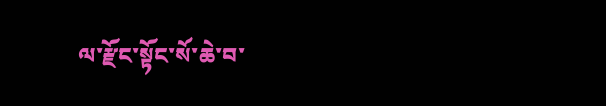ལ་རྫོང་སྟོང་སོ་ཆེ་བ་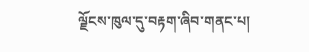ལྗོངས་ཁུལ་དུ་བརྟག་ཞིབ་གནང་པ།